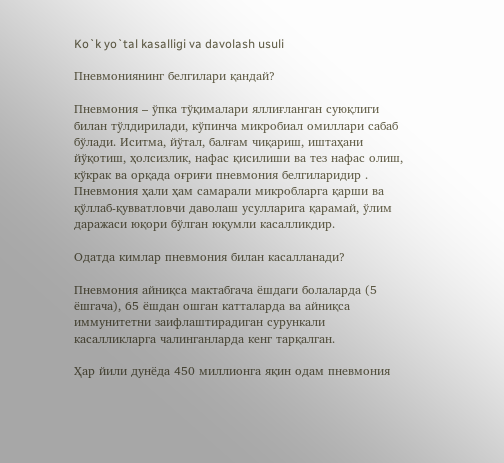Ko`k yo`tal kasalligi va davolash usuli

Пневмониянинг белгилари қандай?

Пневмония – ўпка тўқималари яллиғланган суюқлиги билан тўлдирилади, кўпинча микробиал омиллари сабаб бўлади. Иситма, йўтал, балғам чиқариш, иштаҳани йўқотиш, ҳолсизлик, нафас қисилиши ва тез нафас олиш, кўкрак ва орқада оғриғи пневмония белгиларидир .  Пневмония ҳали ҳам самарали микробларга қарши ва қўллаб-қувватловчи даволаш усулларига қарамай, ўлим даражаси юқори бўлган юқумли касалликдир.

Одатда кимлар пневмония билан касалланади?

Пневмония айниқса мактабгача ёшдаги болаларда (5 ёшгача), 65 ёшдан ошган катталарда ва айниқса иммунитетни заифлаштирадиган сурункали касалликларга чалинганларда кенг тарқалган.

Ҳар йили дунёда 450 миллионга яқин одам пневмония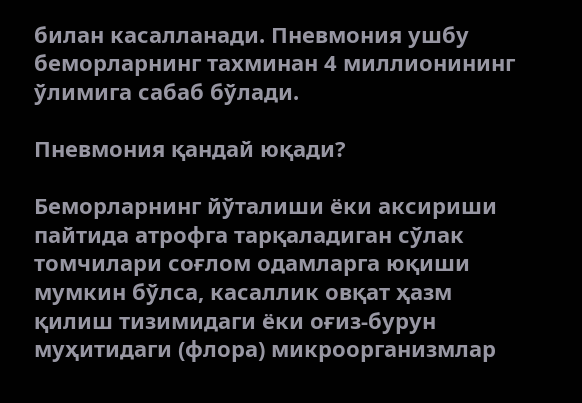билан касалланади. Пневмония ушбу беморларнинг тахминан 4 миллионининг ўлимига сабаб бўлади.

Пневмония қандай юқади?

Беморларнинг йўталиши ёки аксириши пайтида атрофга тарқаладиган сўлак томчилари соғлом одамларга юқиши мумкин бўлса, касаллик овқат ҳазм қилиш тизимидаги ёки оғиз-бурун муҳитидаги (флора) микроорганизмлар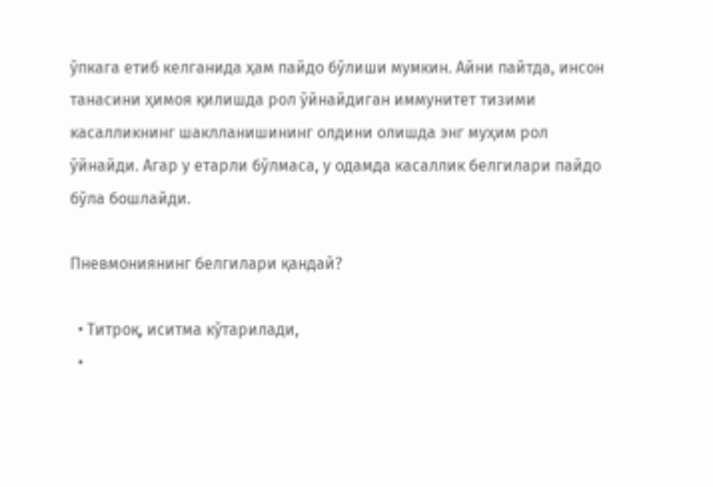ўпкага етиб келганида ҳам пайдо бўлиши мумкин. Айни пайтда, инсон танасини ҳимоя қилишда рол ўйнайдиган иммунитет тизими касалликнинг шаклланишининг олдини олишда энг муҳим рол ўйнайди. Агар у етарли бўлмаса, у одамда касаллик белгилари пайдо бўла бошлайди.

Пневмониянинг белгилари қандай?

  • Титроқ, иситма кўтарилади,
  •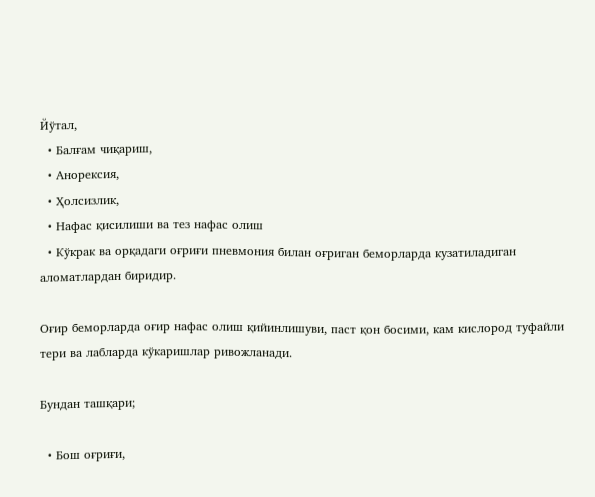Йўтал,
  • Балғам чиқариш,
  • Анорексия,
  • Ҳолсизлик,
  • Нафас қисилиши ва тез нафас олиш
  • Кўкрак ва орқадаги оғриғи пневмония билан оғриган беморларда кузатиладиган аломатлардан биридир.

Оғир беморларда оғир нафас олиш қийинлишуви, паст қон босими, кам кислород туфайли тери ва лабларда кўкаришлар ривожланади.

Бундан ташқари;

  • Бош оғриғи,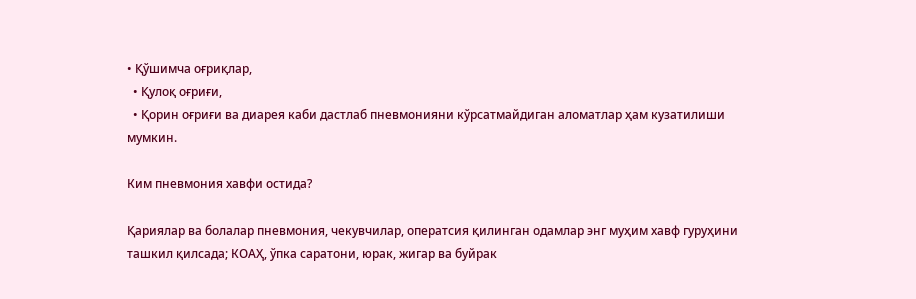• Қўшимча оғриқлар,
  • Қулоқ оғриғи,
  • Қорин оғриғи ва диарея каби дастлаб пневмонияни кўрсатмайдиган аломатлар ҳам кузатилиши мумкин.

Ким пневмония хавфи остида?

Қариялар ва болалар пневмония, чекувчилар, оператсия қилинган одамлар энг муҳим хавф гуруҳини ташкил қилсада; КОАҲ, ўпка саратони, юрак, жигар ва буйрак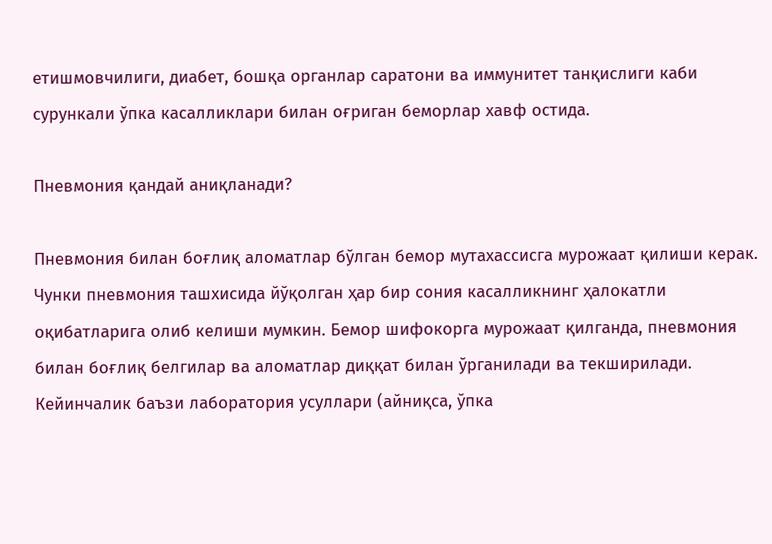етишмовчилиги, диабет, бошқа органлар саратони ва иммунитет танқислиги каби сурункали ўпка касалликлари билан оғриган беморлар хавф остида.

Пневмония қандай аниқланади?

Пневмония билан боғлиқ аломатлар бўлган бемор мутахассисга мурожаат қилиши керак. Чунки пневмония ташхисида йўқолган ҳар бир сония касалликнинг ҳалокатли оқибатларига олиб келиши мумкин. Бемор шифокорга мурожаат қилганда, пневмония билан боғлиқ белгилар ва аломатлар диққат билан ўрганилади ва текширилади. Кейинчалик баъзи лаборатория усуллари (айниқса, ўпка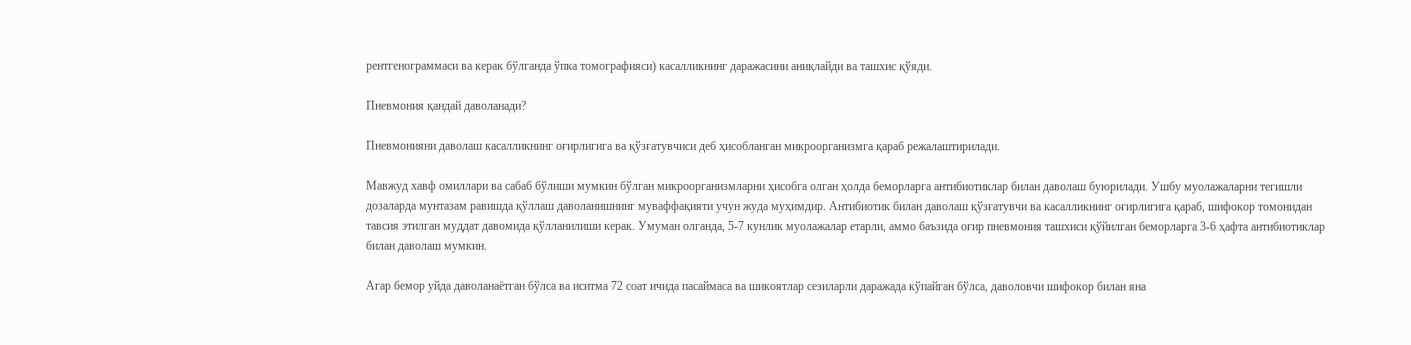рентгенограммаси ва керак бўлганда ўпка томографияси) касалликнинг даражасини аниқлайди ва ташхис қўяди.

Пневмония қандай даволанади?

Пневмонияни даволаш касалликнинг оғирлигига ва қўзғатувчиси деб ҳисобланган микроорганизмга қараб режалаштирилади.

Мавжуд хавф омиллари ва сабаб бўлиши мумкин бўлган микроорганизмларни ҳисобга олган ҳолда беморларга антибиотиклар билан даволаш буюрилади. Ушбу муолажаларни тегишли дозаларда мунтазам равишда қўллаш даволанишнинг муваффақияти учун жуда муҳимдир. Антибиотик билан даволаш қўзғатувчи ва касалликнинг оғирлигига қараб, шифокор томонидан тавсия этилган муддат давомида қўлланилиши керак. Умуман олганда, 5-7 кунлик муолажалар етарли, аммо баъзида оғир пневмония ташхиси қўйилган беморларга 3-6 ҳафта антибиотиклар билан даволаш мумкин.

Агар бемор уйда даволанаётган бўлса ва иситма 72 соат ичида пасаймаса ва шикоятлар сезиларли даражада кўпайган бўлса, даволовчи шифокор билан яна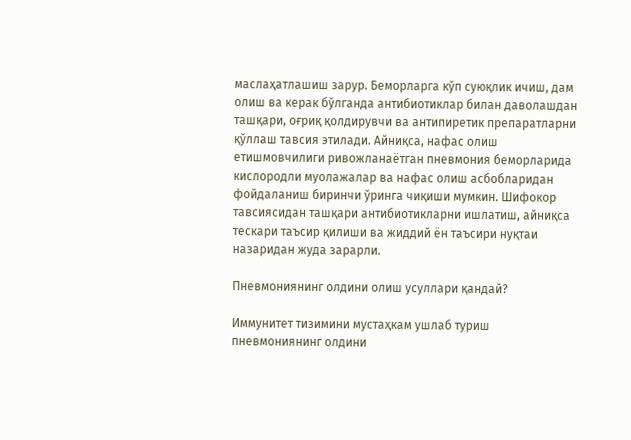маслаҳатлашиш зарур. Беморларга кўп суюқлик ичиш, дам олиш ва керак бўлганда антибиотиклар билан даволашдан ташқари, оғриқ қолдирувчи ва антипиретик препаратларни қўллаш тавсия этилади. Айниқса, нафас олиш етишмовчилиги ривожланаётган пневмония беморларида кислородли муолажалар ва нафас олиш асбобларидан фойдаланиш биринчи ўринга чиқиши мумкин. Шифокор тавсиясидан ташқари антибиотикларни ишлатиш, айниқса тескари таъсир қилиши ва жиддий ён таъсири нуқтаи назаридан жуда зарарли.

Пневмониянинг олдини олиш усуллари қандай?

Иммунитет тизимини мустаҳкам ушлаб туриш пневмониянинг олдини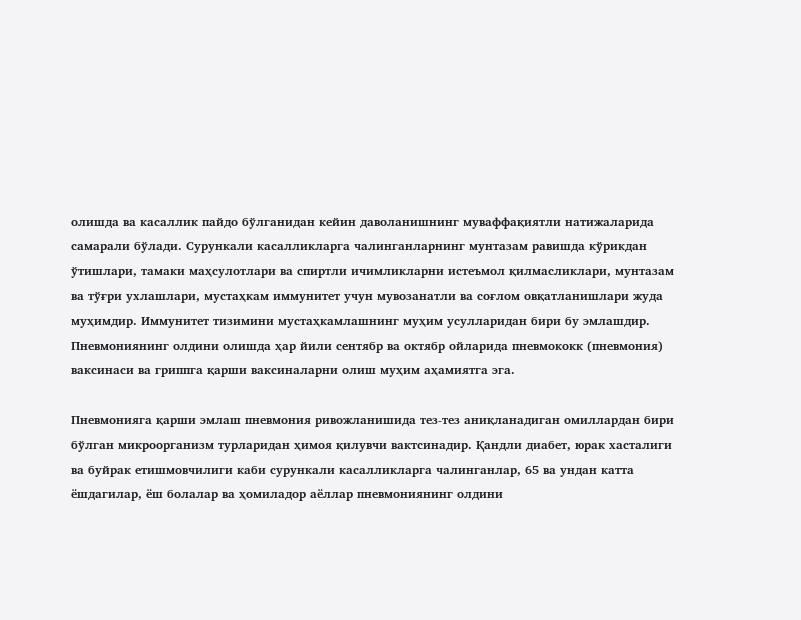олишда ва касаллик пайдо бўлганидан кейин даволанишнинг муваффақиятли натижаларида самарали бўлади. Сурункали касалликларга чалинганларнинг мунтазам равишда кўрикдан ўтишлари, тамаки маҳсулотлари ва спиртли ичимликларни истеъмол қилмасликлари, мунтазам ва тўғри ухлашлари, мустаҳкам иммунитет учун мувозанатли ва соғлом овқатланишлари жуда муҳимдир. Иммунитет тизимини мустаҳкамлашнинг муҳим усулларидан бири бу эмлашдир. Пневмониянинг олдини олишда ҳар йили сентябр ва октябр ойларида пневмококк (пневмония) ваксинаси ва гриппга қарши ваксиналарни олиш муҳим аҳамиятга эга.

Пневмонияга қарши эмлаш пневмония ривожланишида тез-тез аниқланадиган омиллардан бири бўлган микроорганизм турларидан ҳимоя қилувчи вактсинадир. Қандли диабет, юрак хасталиги ва буйрак етишмовчилиги каби сурункали касалликларга чалинганлар, 65 ва ундан катта ёшдагилар, ёш болалар ва ҳомиладор аёллар пневмониянинг олдини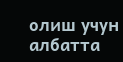олиш учун албатта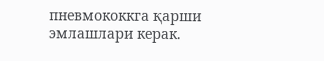пневмококкга қарши эмлашлари керак.